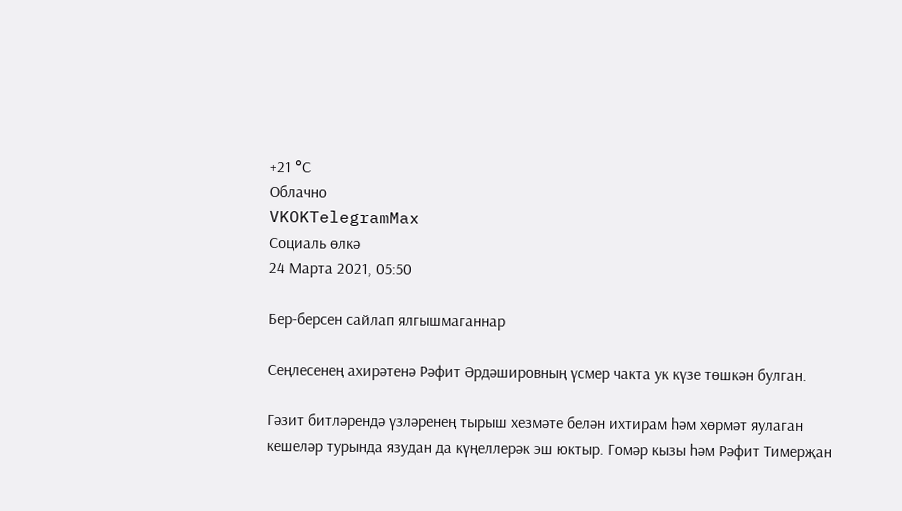+21 °С
Облачно
VKOKTelegramMax
Социаль өлкә
24 Марта 2021, 05:50

Бер-берсен сайлап ялгышмаганнар

Сеңлесенең ахирәтенә Рәфит Әрдәшировның үсмер чакта ук күзе төшкән булган.

Гәзит битләрендә үзләренең тырыш хезмәте белән ихтирам һәм хөрмәт яулаган кешеләр турында язудан да күңеллерәк эш юктыр. Гомәр кызы һәм Рәфит Тимерҗан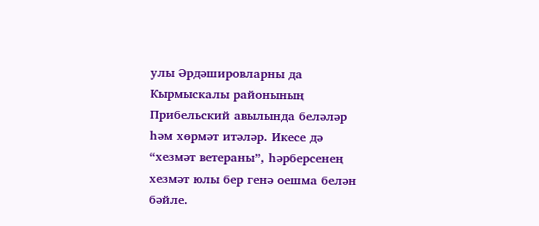улы Әрдәшировларны да Кырмыскалы районының Прибельский авылында беләләр һәм хөрмәт итәләр. Икесе дә “хезмәт ветераны”, һәрберсенең хезмәт юлы бер генә оешма белән бәйле.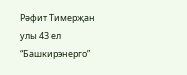Рәфит Тимерҗан улы 43 ел “Башкирэнерго”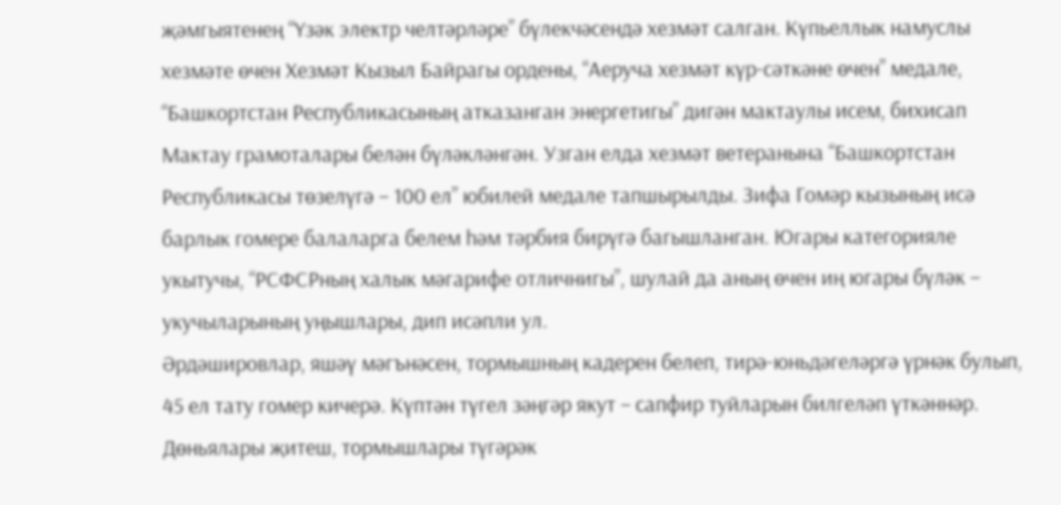җәмгыятенең “Үзәк электр челтәрләре” бүлекчәсендә хезмәт салган. Күпьеллык намуслы хезмәте өчен Хезмәт Кызыл Байрагы ордены, “Аеруча хезмәт күр-сәткәне өчен” медале, “Башкортстан Республикасының атказанган энергетигы” дигән мактаулы исем, бихисап Мактау грамоталары белән бүләкләнгән. Узган елда хезмәт ветеранына “Башкортстан Республикасы төзелүгә – 100 ел” юбилей медале тапшырылды. Зифа Гомәр кызының исә барлык гомере балаларга белем һәм тәрбия бирүгә багышланган. Югары категорияле укытучы, “РСФСРның халык мәгарифе отличнигы”, шулай да аның өчен иң югары бүләк – укучыларының уңышлары, дип исәпли ул.
Әрдәшировлар, яшәү мәгънәсен, тормышның кадерен белеп, тирә-юньдәгеләргә үрнәк булып, 45 ел тату гомер кичерә. Күптән түгел зәңгәр якут – сапфир туйларын билгеләп үткәннәр. Дөньялары җитеш, тормышлары түгәрәк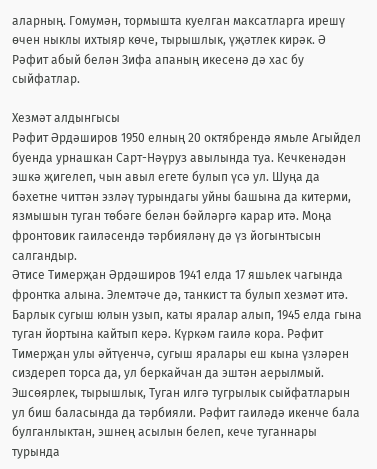аларның. Гомумән, тормышта куелган максатларга ирешү өчен ныклы ихтыяр көче, тырышлык, үҗәтлек кирәк. Ә Рәфит абый белән Зифа апаның икесенә дә хас бу сыйфатлар.

Хезмәт алдынгысы
Рәфит Әрдәширов 1950 елның 20 октябрендә ямьле Агыйдел буенда урнашкан Сарт-Нәүруз авылында туа. Кечкенәдән эшкә җигелеп, чын авыл егете булып үсә ул. Шуңа да бәхетне читтән эзләү турындагы уйны башына да китерми, язмышын туган төбәге белән бәйләргә карар итә. Моңа фронтовик гаиләсендә тәрбияләнү дә үз йогынтысын салгандыр.
Әтисе Тимерҗан Әрдәширов 1941 елда 17 яшьлек чагында фронтка алына. Элемтәче дә, танкист та булып хезмәт итә. Барлык сугыш юлын узып, каты яралар алып, 1945 елда гына туган йортына кайтып керә. Күркәм гаилә кора. Рәфит Тимерҗан улы әйтүенчә, сугыш яралары еш кына үзләрен сиздереп торса да, ул беркайчан да эштән аерылмый. Эшсөярлек, тырышлык, Туган илгә тугрылык сыйфатларын ул биш баласында да тәрбияли. Рәфит гаиләдә икенче бала булганлыктан, эшнең асылын белеп, кече туганнары турында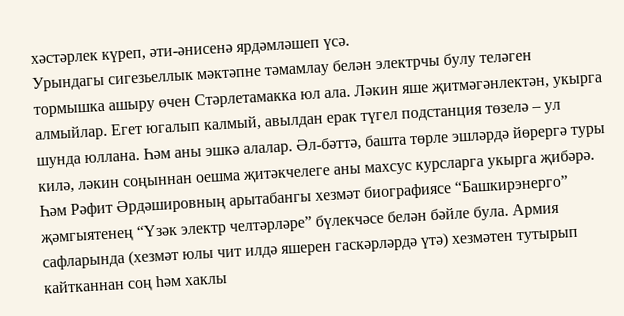хәстәрлек күреп, әти-әнисенә ярдәмләшеп үсә.
Урындагы сигезьеллык мәктәпне тәмамлау белән электрчы булу теләген тормышка ашыру өчен Стәрлетамакка юл ала. Ләкин яше җитмәгәнлектән, укырга алмыйлар. Егет югалып калмый, авылдан ерак түгел подстанция төзелә – ул шунда юллана. Һәм аны эшкә алалар. Әл-бәттә, башта төрле эшләрдә йөрергә туры килә, ләкин соңыннан оешма җитәкчелеге аны махсус курсларга укырга җибәрә. Һәм Рәфит Әрдәшировның арытабангы хезмәт биографиясе “Башкирэнерго” җәмгыятенең “Үзәк электр челтәрләре” бүлекчәсе белән бәйле була. Армия сафларында (хезмәт юлы чит илдә яшерен гаскәрләрдә үтә) хезмәтен тутырып кайтканнан соң һәм хаклы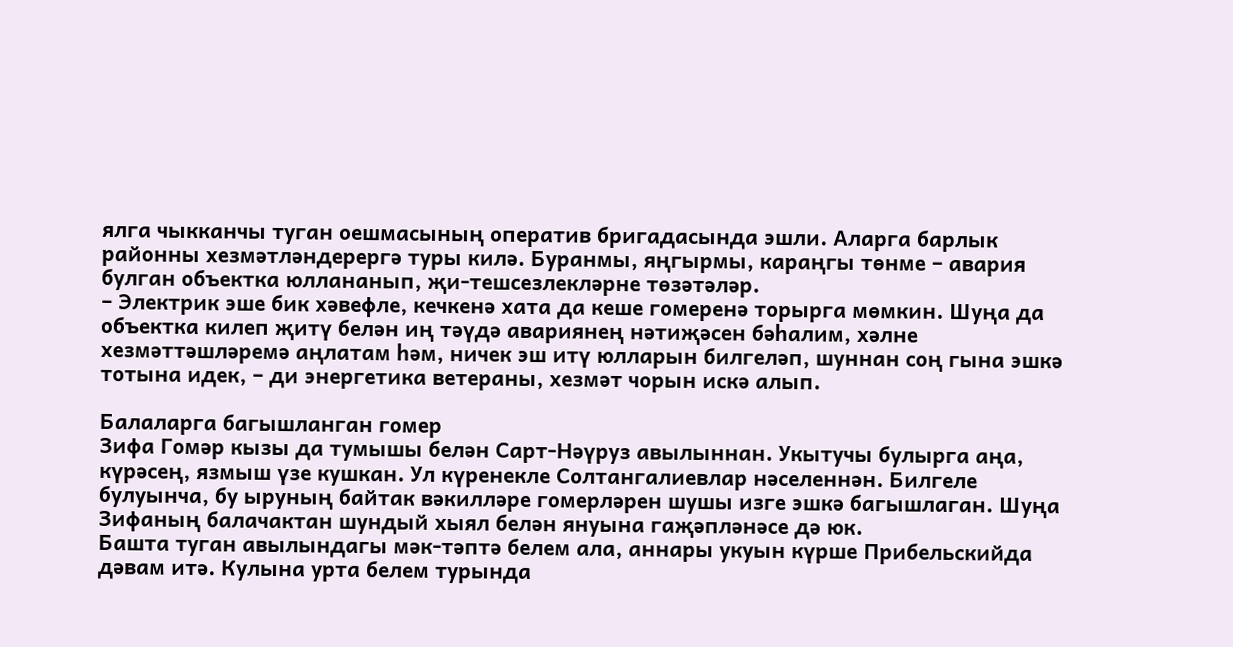ялга чыкканчы туган оешмасының оператив бригадасында эшли. Аларга барлык районны хезмәтләндерергә туры килә. Буранмы, яңгырмы, караңгы төнме – авария булган объектка юллананып, җи-тешсезлекләрне төзәтәләр.
– Электрик эше бик хәвефле, кечкенә хата да кеше гомеренә торырга мөмкин. Шуңа да объектка килеп җитү белән иң тәүдә авариянең нәтиҗәсен бәһалим, хәлне хезмәттәшләремә аңлатам һәм, ничек эш итү юлларын билгеләп, шуннан соң гына эшкә тотына идек, – ди энергетика ветераны, хезмәт чорын искә алып.

Балаларга багышланган гомер
Зифа Гомәр кызы да тумышы белән Сарт-Нәүруз авылыннан. Укытучы булырга аңа, күрәсең, язмыш үзе кушкан. Ул күренекле Солтангалиевлар нәселеннән. Билгеле булуынча, бу ыруның байтак вәкилләре гомерләрен шушы изге эшкә багышлаган. Шуңа Зифаның балачактан шундый хыял белән януына гаҗәпләнәсе дә юк.
Башта туган авылындагы мәк-тәптә белем ала, аннары укуын күрше Прибельскийда дәвам итә. Кулына урта белем турында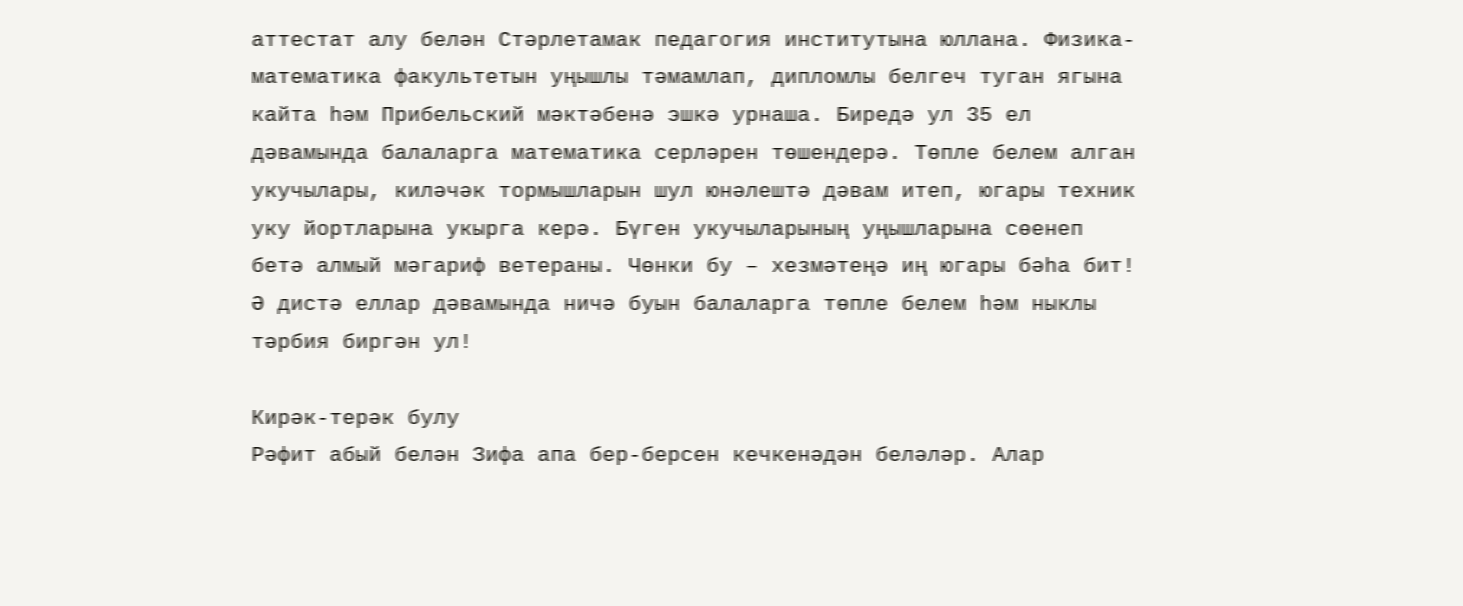аттестат алу белән Стәрлетамак педагогия институтына юллана. Физика-математика факультетын уңышлы тәмамлап, дипломлы белгеч туган ягына кайта һәм Прибельский мәктәбенә эшкә урнаша. Биредә ул 35 ел дәвамында балаларга математика серләрен төшендерә. Төпле белем алган укучылары, киләчәк тормышларын шул юнәлештә дәвам итеп, югары техник уку йортларына укырга керә. Бүген укучыларының уңышларына сөенеп бетә алмый мәгариф ветераны. Чөнки бу – хезмәтеңә иң югары бәһа бит! Ә дистә еллар дәвамында ничә буын балаларга төпле белем һәм ныклы тәрбия биргән ул!

Кирәк-терәк булу
Рәфит абый белән Зифа апа бер-берсен кечкенәдән беләләр. Алар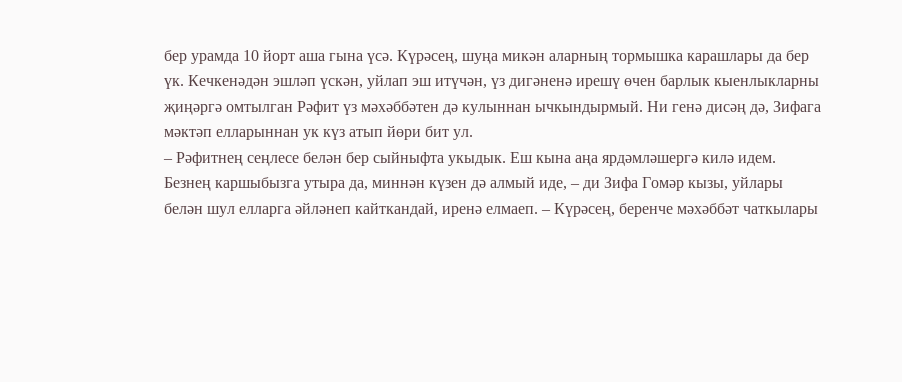бер урамда 10 йорт аша гына үсә. Күрәсең, шуңа микән аларның тормышка карашлары да бер үк. Кечкенәдән эшләп үскән, уйлап эш итүчән, үз дигәненә ирешү өчен барлык кыенлыкларны җиңәргә омтылган Рәфит үз мәхәббәтен дә кулыннан ычкындырмый. Ни генә дисәң дә, Зифага мәктәп елларыннан ук күз атып йөри бит ул.
– Рәфитнең сеңлесе белән бер сыйныфта укыдык. Еш кына аңа ярдәмләшергә килә идем. Безнең каршыбызга утыра да, миннән күзен дә алмый иде, – ди Зифа Гомәр кызы, уйлары белән шул елларга әйләнеп кайткандай, иренә елмаеп. – Күрәсең, беренче мәхәббәт чаткылары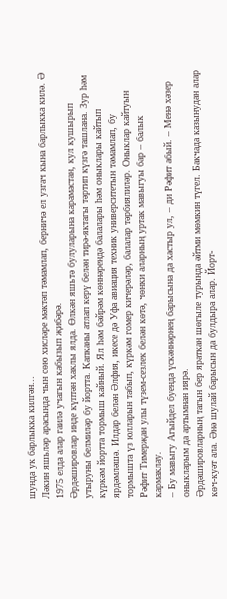шунда ук барлыкка килгән...
Ләкин яшьләр арасында чын сөю хисләре мәктәп тәмамлап, берничә ел узгач кына барлыкка килә. Ә 1975 елда алар гаилә учагын кабызып җибәрә.
Әрдәшировлар инде күптән хаклы ялда. Өлкән яшьтә булуларына карамастан, кул кушырып утыруны белмиләр бу йортта. Капканы атлап керү белән тирә-яктагы тәртип күзгә ташлана. Зур һәм күркәм йортта тормыш кайный. Ял һәм бәйрәм көннәрендә балалары һәм оныклары кайтып ярдәмләшә. Илдар белән Әлфия, икесе дә Уфа авиация техник университетын тәмамлап, бу тормышта үз юлларын табып, күркәм гомер кичерәләр, балалар тәрбиялиләр. Оныклар кайтуын Рәфит Тимерҗан улы түзем-сезлек белән көтә, чөнки аларның уртак мавыгуы бар – балык кармаклау.
– Бу мавыгу Агыйдел буенда үскәннәрнең барысына да хастыр ул, – ди Рәфит абый. – Менә хәзер оныкларым да артымнан иярә.
Әрдәшировларның тагын бер яраткан шөгыле турында әйтми мөмкин түгел. Бакчада казынудан алар көч-куәт ала. Әнә шулай барысын да булдыра алар. Йорт-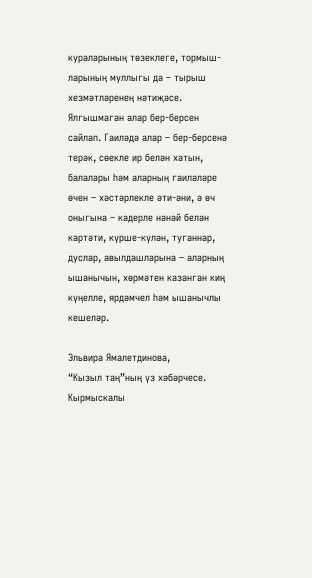кураларының төзеклеге, тормыш-ларының муллыгы да – тырыш хезмәтләренең нәтиҗәсе.
Ялгышмаган алар бер-берсен сайлап. Гаиләдә алар – бер-берсенә терәк, сөекле ир белән хатын, балалары һәм аларның гаиләләре өчен – хәстәрлекле әти-әни, ә өч оныгына – кадерле нәнәй белән картәти, күрше-күлән, туганнар, дуслар, авылдашларына – аларның ышанычын, хөрмәтен казанган киң күңелле, ярдәмчел һәм ышанычлы кешеләр.

Эльвира Ямалетдинова,
“Кызыл таң”ның үз хәбәрчесе.
Кырмыскалы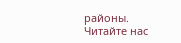районы.
Читайте нас